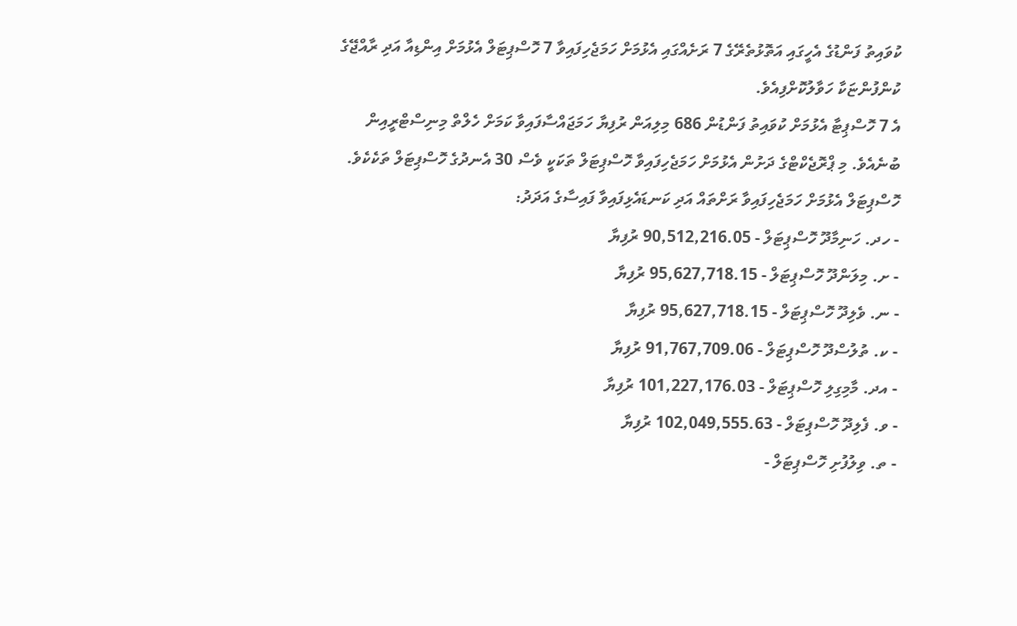ކުވައިތު ފަންޑުގެ އެހީގައި އަތޮޅުތެރޭގެ 7 ރަށެއްގައި އެޅުމަށް ހަމަޖެހިފައިވާ 7 ހޮސްޕިޓަލް އެޅުމަށް އިންޑިއާ އަދި ރާއްޖޭގެ ކުންފުންޏަކާ ހަވާލުކޮށްފިއެވެ.
އެ 7 ހޮސްޕިޓާ އެޅުމަށް ކުވައިތު ފަންޑުން 686 މިލިއަން ރުފިޔާ ހަމަޖައްސާފައިވާ ކަމަށް ހެލްތް މިނިސްޓްރީއިން ބުނެއެވެ. މި ޕްރޮޖެކްޓްގެ ދަށުން އެޅުމަށް ހަމަޖެހިފައިވާ ހޮސްޕިޓަލް ތަކަކީ ވެސް 30 އެނދުގެ ހޮސްޕިޓަލް ތަކެކެވެ.
ހޮސްޕިޓަލް އެޅުމަށް ހަމަޖެހިފައިވާ ރަށްތައް އަދި ކަނޑައެޅިފައިވާ ފައިސާގެ އަދަދު:
- ހދ. ހަނިމާދޫ ހޮސްޕިޓަލް - 90,512,216.05 ރުފިޔާ
- ށ. މިލަންދޫ ހޮސްޕިޓަލް - 95,627,718.15 ރުފިޔާ
- ނ. ވެލިދޫ ހޮސްޕިޓަލް - 95,627,718.15 ރުފިޔާ
- ކ. ތުލުސްދޫ ހޮސްޕިޓަލް - 91,767,709.06 ރުފިޔާ
- އދ. މާމިގިލި ހޮސްޕިޓަލް - 101,227,176.03 ރުފިޔާ
- ވ. ފެލިދޫ ހޮސްޕިޓަލް - 102,049,555.63 ރުފިޔާ
- ތ. ވިލުފުށި ހޮސްޕިޓަލް -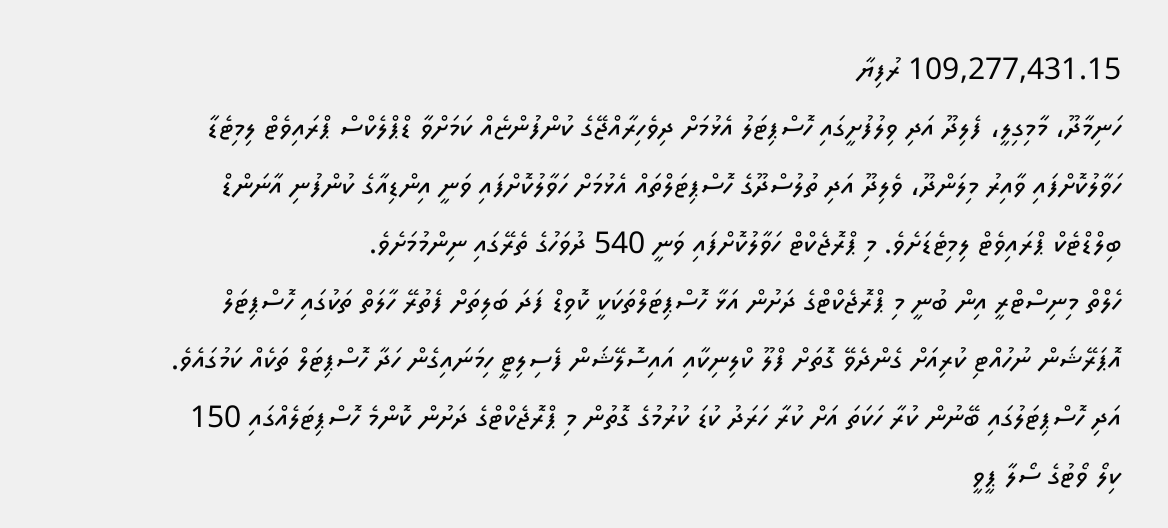109,277,431.15 ރުފިޔާ
ހަނިމާދޫ، މާމިގިލީ، ފެލިދޫ އަދި ވިލުފުށީގައި ހޮސްޕިޓަލު އެޅުމަށް ދިވެހިރާއްޖޭގެ ކުންފުންޏެއް ކަމަށްވާ ޑްޕްލެކްސް ޕްރައިވެޓް ލިމިޓެޑާ ހަވާލުކޮށްފައި ވާއިރު މިލަންދޫ، ވެލިދޫ އަދި ތުލުސްދޫގެ ހޮސްޕިޓަލްތައް އެޅުމަށް ހަވާލުކޮށްފައި ވަނީ އިންޑިއާގެ ކުންފުނި އާނަންޑް ބިލްޑްޓެކް ޕްރައިވެޓް ލިމިޓެޑަށެވެ. މި ޕްރޮޖެކްޓް ހަވާލުކޮށްފައި ވަނީ 540 ދުވަހުގެ ތެރޭގައި ނިންމުމަށެވެ.
ހެލްތް މިނިސްޓްރީ އިން ބުނީ މި ޕްރޮޖެކްޓްގެ ދަށުން އަޅާ ހޮސްޕިޓަލްތަކަކީ ކޮވިޑް ފަދަ ބަލިތަށް ފެތުރޭ ހާލަތް ތަކުގައި ހޮސްޕިޓަލް އޮޕަރޭޝަން ނުހުއްޓި ކުރިއަށް ގެންދެވޭ ގޮތަށް ފްލޫ ކްލިނިކާއި އައިސޮލޭޝަން ފެސިލިޓީ ހިމަނައިގެން ހަދާ ހޮސްޕިޓަލް ތަކެއް ކަމުގައެވެ. އަދި ހޮސްޕިޓަލުގައި ބޭނުން ކުރާ ހަކަތަ އަށް ކުރާ ހަރަދު ކުޑަ ކުރުމުގެ ގޮތުން މި ޕްރޮޖެކްޓްގެ ދަށުން ކޮންމެ ހޮސްޕިޓަލެއްގައި 150 ކިލޯ ވޯޓުގެ ސޯލާ ޕީވީ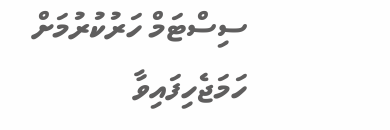ސިސްޓަމް ހަރުކުރުމަށް ހަމަޖެހިފައިވާ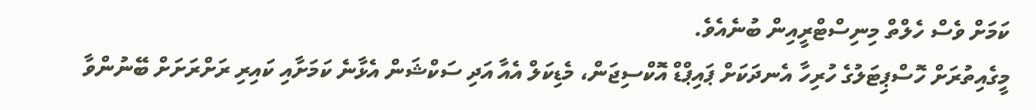ކަމަށް ވެސް ހެލްތް މިނިސްޓްރީއިން ބުނެއެވެ.
މީގެއިތުރަށް ހޮސްޕިޓަލުގެ ހުރިހާ އެނދަކަށް ޕައިޕްޑް އޮކްސިޖަން، މެޑިކަލް އެއާ އަދި ސަކްޝަން އެޅާނެ ކަމަށާއި ކައިރި ރަށްރަށަށް ބޭނުންވާ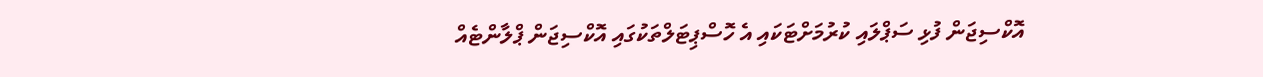އޮކްސިޖަން ފުޅި ސަޕްލައި ކުރުމަށްޓަކައި އެ ހޮސްޕިޓަލްތަކުގައި އޮކްސިޖަން ޕްލާންޓެއް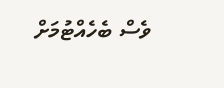ވެސް ބެހެއްޓުމަށް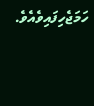ހަމަޖެހިފައިވެއެވެ.